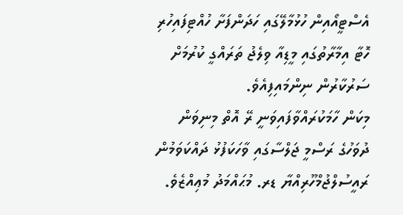އެސްޓީއޯއިން ހުޅުމާލޭގައި ހަދަންފަށާ ހުއްޓިފައިހުރި ހޮޓާ އިމާރާތުގައި މީޑިއާ ވިލެޖު ތަރައްގީ ކުރުމަށް ސަރުކާރުން ނިންމައިފިއެވެ.
މިކަން ހާމަކުރައްވާފައިވަނީ ރޭ އޮތް މިނިވަން ދުވަހުގެ ރަސްމީ ޖަލްސާގައި ވާހަކަފުޅު ދައްކަވަމުން ރައީސުލްޖުމްހޫރިއްޔާ ޑރ. މުޙައްމަދު މުޢިއްޒެވެ.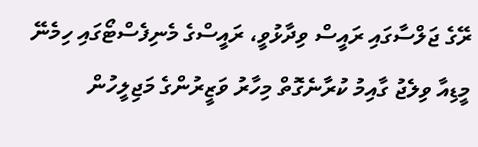ރޭގެ ޖަލްސާގައި ރައީސް ވިދާޅުވީ، ރައީސްގެ މެނިފެސްޓޯގައި ހިމެނޭ މީޑިއާ ވިލެޖު ގާއިމު ކުރާނެގޮތް މިހާރު ވަޒީރުންގެ މަޖިލީހުން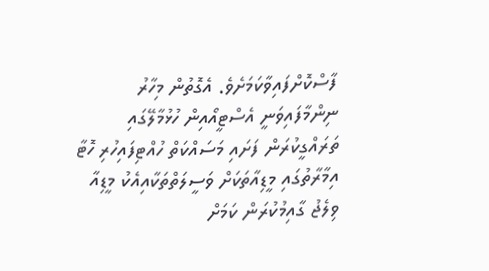ފާސްކޮށްފައިވާކަމަށެވެ. އެގޮތުން މިހާރު ނިންމާފައިވަނީ އެސްޓީއޯއިން ހުޅުމާލޭގައި ތަރައްގީކުރަން ފަށައި މަސައްކަތް ހުއްޓިފައިހުރި ހޮޓާ އިމާރާތުގައި މީޑިއާތަކަށް ވަސީލަތްތަކާއިއެކު މީޑިއާ ވިލެޖު ގާއިމުކުރަން ކަމަށް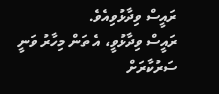ރައީސް ވިދާޅުވިއެވެ.
ރައީސް ވިދާޅުވީ، އެ ތަން މިހާރު ވަނީ ސަރުކާރަށް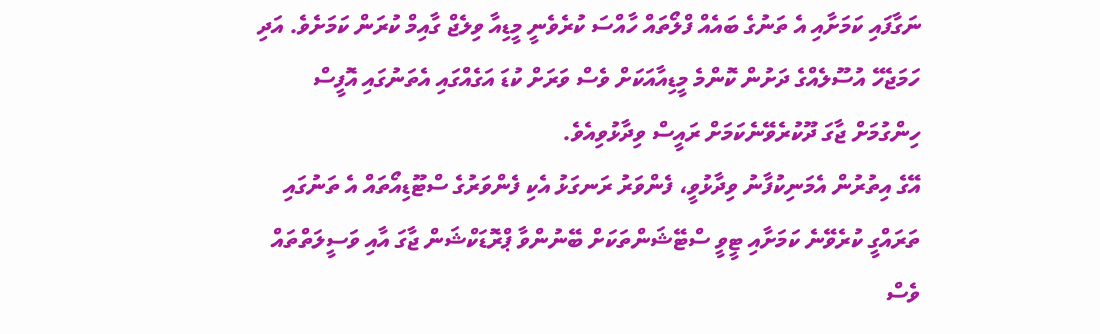ނަގާފައި ކަމަށާއި އެ ތަނުގެ ބައެއް ފްލޯތައް ހާއްސަ ކުރެވެނީ މީޑިއާ ވިލެޖް ގާއިމް ކުރަން ކަމަށެވެ. އަދި ހަމަޖެހޭ އުސޫލެއްގެ ދަށުން ކޮންމެ މީޑިއާއަކަށް ވެސް ވަރަށް ކުޑަ އަގެއްގައި އެތަނުގައި އޮފީސް ހިންގުމަށް ޖާގަ ދޫކުރެވޭނެކަމަށް ރައީސް ވިދާޅުވިއެވެ.
އޭގެ އިތުރުން އެމަނިކުފާނު ވިދާޅުވީ، ފެންވަރު ރަނގަޅު އެކި ފެންވަރުގެ ސްޓޫޑިއޯތައް އެ ތަނުގައި ތަރައްގީ ކުރެވޭނެ ކަމަށާއި ޓީވީ ސްޓޭޝަންތަކަށް ބޭނުންވާ ޕްރޮޑަކްޝަން ޖާގަ އާއި ވަސީލަތްތައް ވެސް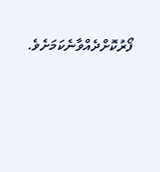ފޯރުކޮށްދެއްވާނެކަމަށެވެ.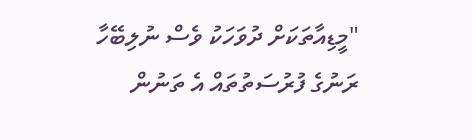"މީޑިއާތަކަށް ދުވަހަކު ވެސް ނުލިބޭހާ ރަނުގެ ފުރުސަތުތައް އެ ތަނުން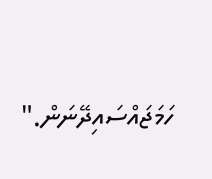ހަމަޖައްސައިދޭނަން."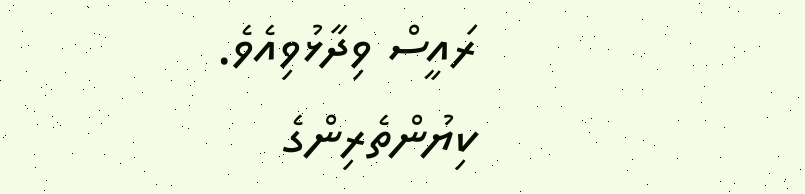ރައީސް ވިދާޅުވިއެވެ.
ކިޔުންތެރިންގެ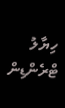ހިޔާލު
ޓްރެންޑިން